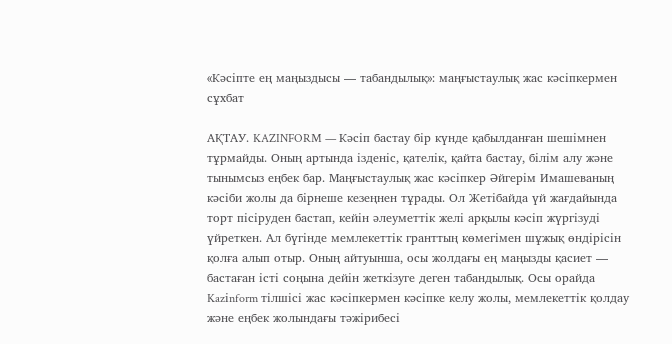«Кәсіпте ең маңыздысы — табандылық»: маңғыстаулық жас кәсіпкермен сұхбат

АҚТАУ. KAZINFORM — Кәсіп бастау бір күнде қабылданған шешімнен тұрмайды. Оның артында ізденіс, қателік, қайта бастау, білім алу және тынымсыз еңбек бар. Маңғыстаулық жас кәсіпкер Әйгерім Имашеваның кәсіби жолы да бірнеше кезеңнен тұрады. Ол Жетібайда үй жағдайында торт пісіруден бастап, кейін әлеуметтік желі арқылы кәсіп жүргізуді үйреткен. Ал бүгінде мемлекеттік гранттың көмегімен шұжық өндірісін қолға алып отыр. Оның айтуынша, осы жолдағы ең маңызды қасиет — бастаған істі соңына дейін жеткізуге деген табандылық. Осы орайда Kazіnform тілшісі жас кәсіпкермен кәсіпке келу жолы, мемлекеттік қолдау және еңбек жолындағы тәжірибесі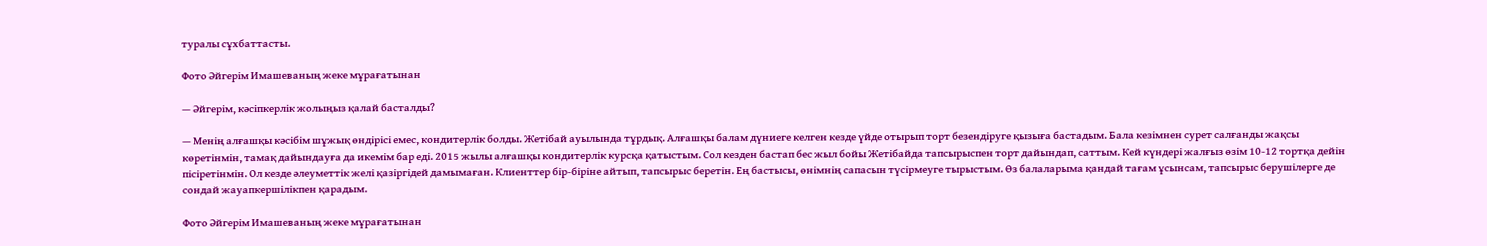туралы сұхбаттасты.

Фото Әйгерім Имашеваның жеке мұрағатынан

— Әйгерім, кәсіпкерлік жолыңыз қалай басталды?

— Менің алғашқы кәсібім шұжық өндірісі емес, кондитерлік болды. Жетібай ауылында тұрдық. Алғашқы балам дүниеге келген кезде үйде отырып торт безендіруге қызыға бастадым. Бала кезімнен сурет салғанды жақсы көретінмін, тамақ дайындауға да икемім бар еді. 2015 жылы алғашқы кондитерлік курсқа қатыстым. Сол кезден бастап бес жыл бойы Жетібайда тапсырыспен торт дайындап, саттым. Кей күндері жалғыз өзім 10-12 тортқа дейін пісіретінмін. Ол кезде әлеуметтік желі қазіргідей дамымаған. Клиенттер бір-біріне айтып, тапсырыс беретін. Ең бастысы, өнімнің сапасын түсірмеуге тырыстым. Өз балаларыма қандай тағам ұсынсам, тапсырыс берушілерге де сондай жауапкершілікпен қарадым.

Фото Әйгерім Имашеваның жеке мұрағатынан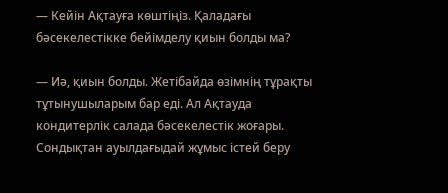— Кейін Ақтауға көштіңіз. Қаладағы бәсекелестікке бейімделу қиын болды ма?

— Иә, қиын болды. Жетібайда өзімнің тұрақты тұтынушыларым бар еді. Ал Ақтауда кондитерлік салада бәсекелестік жоғары. Сондықтан ауылдағыдай жұмыс істей беру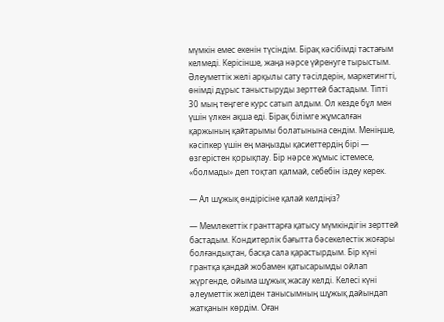мүмкін емес екенін түсіндім. Бірақ кәсібімді тастағым келмеді. Керісінше, жаңа нәрсе үйренуге тырыстым. Әлеуметтік желі арқылы сату тәсілдерін, маркетингті, өнімді дұрыс таныстыруды зерттей бастадым. Тіпті 30 мың теңгеге курс сатып алдым. Ол кезде бұл мен үшін үлкен ақша еді. Бірақ білімге жұмсалған қаржының қайтарымы болатынына сендім. Меніңше, кәсіпкер үшін ең маңызды қасиеттердің бірі — өзгерістен қорықпау. Бір нәрсе жұмыс істемесе, «болмады» деп тоқтап қалмай, себебін іздеу керек.

— Ал шұжық өндірісіне қалай келдіңіз?

— Мемлекеттік гранттарға қатысу мүмкіндігін зерттей бастадым. Кондитерлік бағытта бәсекелестік жоғары болғандықтан, басқа сала қарастырдым. Бір күні грантқа қандай жобамен қатысарымды ойлап жүргенде, ойыма шұжық жасау келді. Келесі күні әлеуметтік желіден танысымның шұжық дайындап жатқанын көрдім. Оған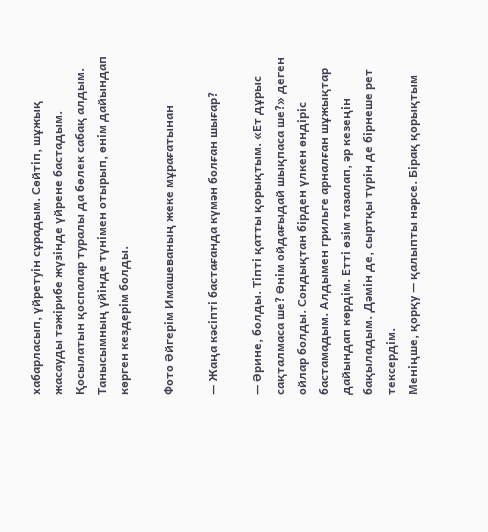хабарласып, үйретуін сұрадым. Сөйтіп, шұжық жасауды тәжірибе жүзінде үйрене бастадым. Қосылатын қоспалар туралы да бөлек сабақ алдым. Танысымның үйінде түнімен отырып, өнім дайындап көрген кездерім болды.

Фото Әйгерім Имашеваның жеке мұрағатынан

— Жаңа кәсіпті бастағанда күмән болған шығар?

— Әрине, болды. Тіпті қатты қорықтым. «Ет дұрыс сақталмаса ше? Өнім ойдағыдай шықпаса ше?» деген ойлар болды. Сондықтан бірден үлкен өндіріс бастамадым. Алдымен грильге арналған шұжықтар дайындап көрдім. Етті өзім тазалап, әр кезеңін бақыладым. Дәмін де, сыртқы түрін де бірнеше рет тексердім.
Меніңше, қорқу — қалыпты нәрсе. Бірақ қорықтым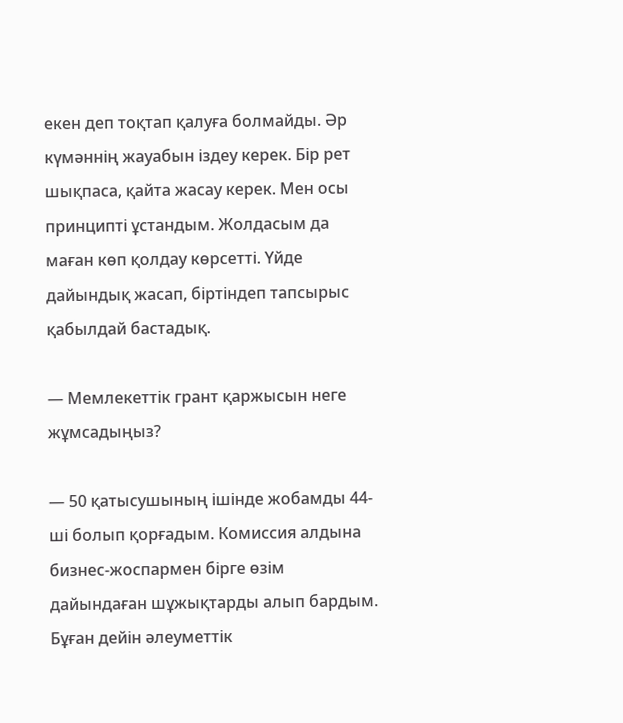екен деп тоқтап қалуға болмайды. Әр күмәннің жауабын іздеу керек. Бір рет шықпаса, қайта жасау керек. Мен осы принципті ұстандым. Жолдасым да маған көп қолдау көрсетті. Үйде дайындық жасап, біртіндеп тапсырыс қабылдай бастадық.

— Мемлекеттік грант қаржысын неге жұмсадыңыз?

— 50 қатысушының ішінде жобамды 44-ші болып қорғадым. Комиссия алдына бизнес-жоспармен бірге өзім дайындаған шұжықтарды алып бардым. Бұған дейін әлеуметтік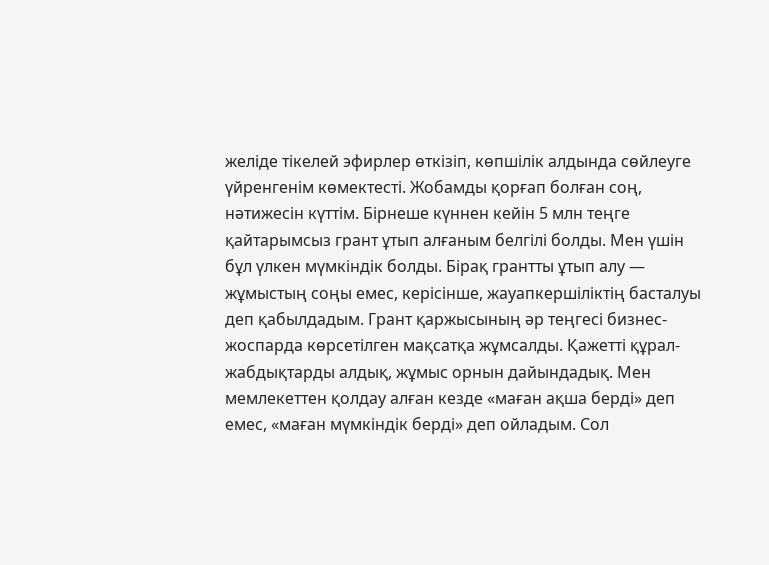желіде тікелей эфирлер өткізіп, көпшілік алдында сөйлеуге үйренгенім көмектесті. Жобамды қорғап болған соң, нәтижесін күттім. Бірнеше күннен кейін 5 млн теңге қайтарымсыз грант ұтып алғаным белгілі болды. Мен үшін бұл үлкен мүмкіндік болды. Бірақ грантты ұтып алу — жұмыстың соңы емес, керісінше, жауапкершіліктің басталуы деп қабылдадым. Грант қаржысының әр теңгесі бизнес-жоспарда көрсетілген мақсатқа жұмсалды. Қажетті құрал-жабдықтарды алдық, жұмыс орнын дайындадық. Мен мемлекеттен қолдау алған кезде «маған ақша берді» деп емес, «маған мүмкіндік берді» деп ойладым. Сол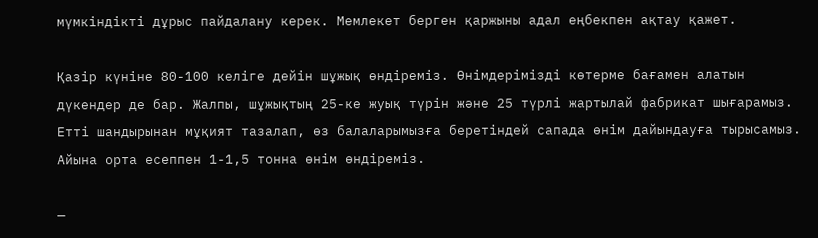мүмкіндікті дұрыс пайдалану керек. Мемлекет берген қаржыны адал еңбекпен ақтау қажет.

Қазір күніне 80-100 келіге дейін шұжық өндіреміз. Өнімдерімізді көтерме бағамен алатын дүкендер де бар. Жалпы, шұжықтың 25-ке жуық түрін және 25 түрлі жартылай фабрикат шығарамыз. Етті шандырынан мұқият тазалап, өз балаларымызға беретіндей сапада өнім дайындауға тырысамыз. Айына орта есеппен 1-1,5 тонна өнім өндіреміз.

—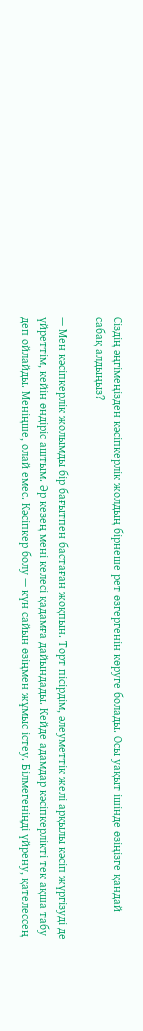Сіздің әңгімеңізден кәсіпкерлік жолдың бірнеше рет өзгергенін көруге болады. Осы уақыт ішінде өзіңізге қандай сабақ алдыңыз?

— Мен кәсіпкерлік жолымды бір бағытпен бастаған жоқпын. Торт пісірдім, әлеуметтік желі арқылы кәсіп жүргізуді де үйреттім, кейін өндіріс аштым. Әр кезең мені келесі қадамға дайындады. Кейде адамдар кәсіпкерлікті тек ақша табу деп ойлайды. Меніңше, олай емес. Кәсіпкер болу — күн сайын өзіңмен жұмыс істеу. Білмегеніңді үйрену, қателессең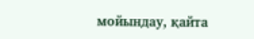мойындау, қайта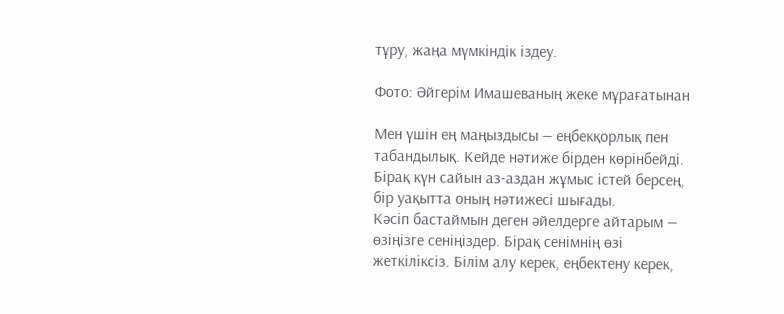тұру, жаңа мүмкіндік іздеу.

Фото: Әйгерім Имашеваның жеке мұрағатынан

Мен үшін ең маңыздысы — еңбекқорлық пен табандылық. Кейде нәтиже бірден көрінбейді. Бірақ күн сайын аз-аздан жұмыс істей берсең, бір уақытта оның нәтижесі шығады.
Кәсіп бастаймын деген әйелдерге айтарым — өзіңізге сеніңіздер. Бірақ сенімнің өзі жеткіліксіз. Білім алу керек, еңбектену керек,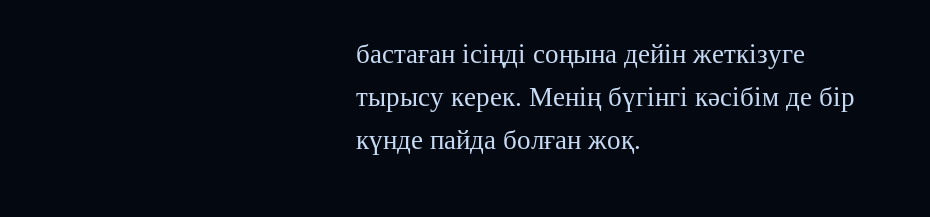бастаған ісіңді соңына дейін жеткізуге тырысу керек. Менің бүгінгі кәсібім де бір күнде пайда болған жоқ.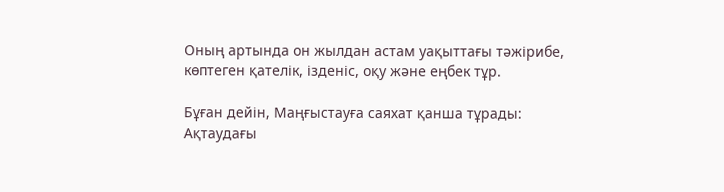Оның артында он жылдан астам уақыттағы тәжірибе, көптеген қателік, ізденіс, оқу және еңбек тұр.

Бұған дейін, Маңғыстауға саяхат қанша тұрады: Ақтаудағы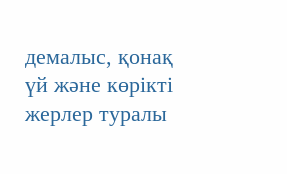демалыс, қонақ үй және көрікті жерлер туралы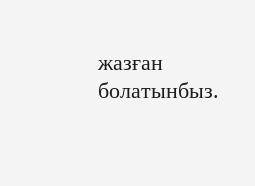жазған болатынбыз.